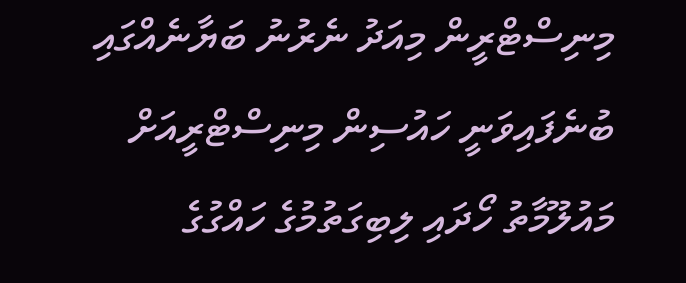މިނިސްޓްރީން މިއަދު ނެރުނު ބަޔާނެއްގައި ބުނެފައިވަނީ ހައުސިން މިނިސްޓްރީއަށް މައުލޫމާތު ހޯދައި ލިބިގަތުމުގެ ހައްގުގެ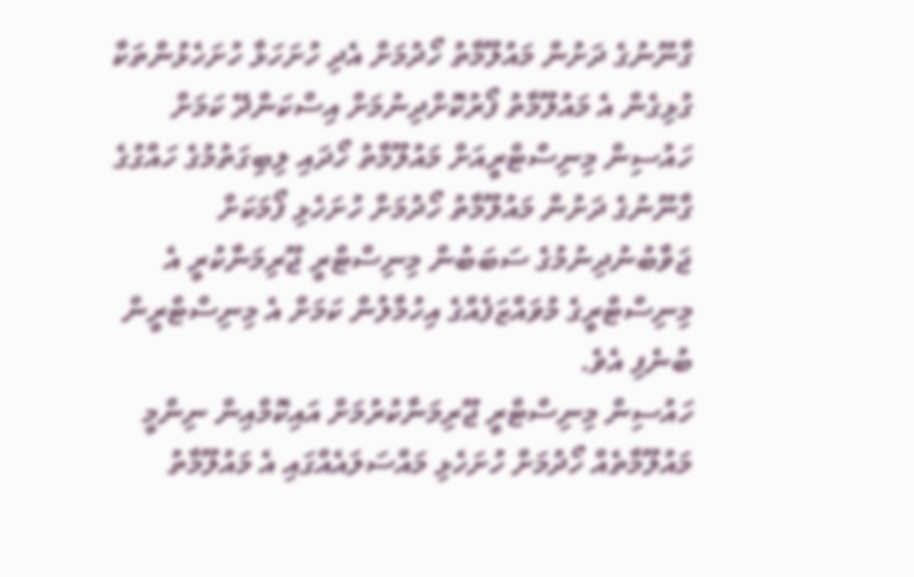ގާނޫނުގެ ދަށުން މައުލޫމާތު ހޯދުމަށް އެދި ހުށަހަޅާ ހުށަހެޅުންތަކާ ގުޅިގެން އެ މައުލޫމާތު ފޯރުކޮށްދިނުމަށް އިސްކަންދޭ ކަމަށް
ހައުސިން މިނިސްޓްރީއަށް މައުލޫމާތު ހޯދައި ލިބިގަތުމުގެ ހައްގުގެ ގާނޫނުގެ ދަށުން މައުލޫމާތު ހޯދުމަށް ހުށަހެޅި ފޯމަކަށް ޖަވާބުނުދިނުމުގެ ސަބަބުން މިނިސްޓްރީ ޖޫރިމަނާކުރީ އެ މިނިސްޓްރީގެ މުވައްޒަފެއްގެ އިހުމާލުން ކަމަށް އެ މިނިސްޓްރީން ބުނެފި އެވެ.
ހައުސިން މިނިސްޓްރީ ޖޫރިމަނާކުރުމަށް އައިކޮމްއިން ނިންމީ މައުލޫމާތެއް ހޯދުމަށް ހުށަހެޅި މައްސަލައެއްގައި އެ މައުލޫމާތު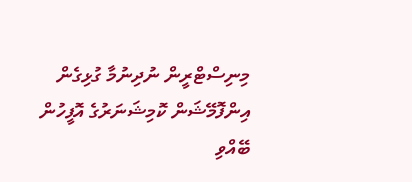މިނިސްޓްރީން ނުދިނުމާ ގުޅިގެން އިންފޮމޭޝަން ކޮމިޝަނަރުގެ އޮފީހުން ބޭއްވި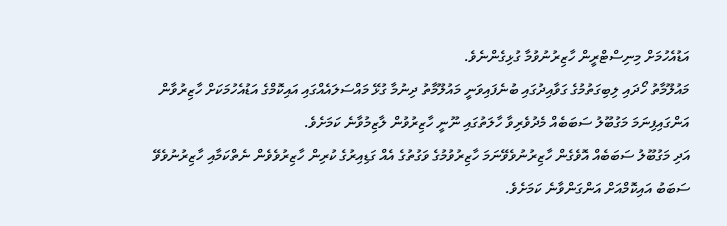އަޑުއެހުމަށް މިނިސްޓްރީން ހާޒިރުނުވުމާ ގުޅިގެންނެވެ.
މައުލޫމާތު ހޯދައި ލިބިގަތުމުގެ ގަވާއިދުގައި ބުނެފައިވަނީ މައުލޫމާތު ދިނުމާ ގުޅޭ މައްސަލައެއްގައި އައިކޮމްގެ އަޑުއެހުމަކަށް ހާޒިރުވާން އަންގައިފިނަމަ މަގުބޫލު ސަބަބެއް މެދުވެރިވާ ހާލަތުގައި ނޫނީ ހާޒިރުވުން ލާޒިމުވާނެ ކަމަށެވެ.
އަދި މަގުބޫލު ސަބަބެއް އޮވެގެން ހާޒިރުނުވެވޭނަމަ ހާޒިރުވުމުގެ ވަގުތުގެ އެއް ގަޑިއިރުގެ ކުރިން ހާޒިރުވެވެން ނެތްކަމާއި ހާޒިރުނުވެވޭ ސަބަބު އައިކޮމްއަށް އަންގަންވާނެ ކަމަށެވެ.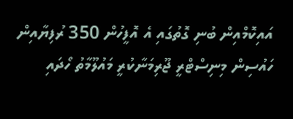އައިކޮމްއިން ބުނި ގޮތުގައި އެ އޮފީހުން 350 ރުފިޔާއިން ހައުސިން މިނިސްޓްރީ ޖޫރިމަނާކުރީ މައުލޫމާތު ހޯދައި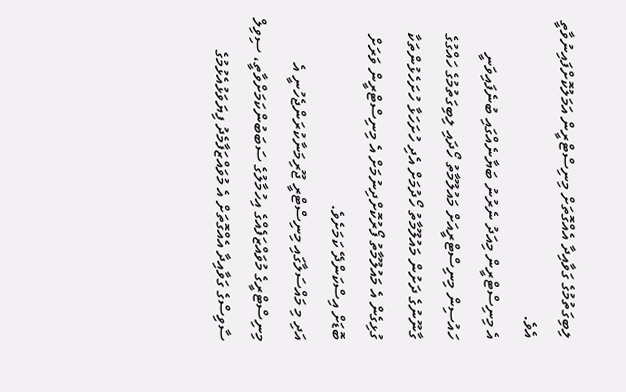ލިބިގަތުމުގެ ގަވާއިދާ އެއްގޮތަށް މިނިސްޓްރީން އަމަލުކޮށްފައިނުވާތީ އެވެ.
އެ މިނިސްޓްރީން މިއަދު ނެރުނު ބަޔާނެއްގައި ބުނެފައިވަނީ ހައުސިން މިނިސްޓްރީއަށް މައުލޫމާތު ހޯދައި ލިބިގަތުމުގެ ހައްގުގެ ގާނޫނުގެ ދަށުން މައުލޫމާތު ހޯދުމަށް އެދި ހުށަހަޅާ ހުށަހެޅުންތަކާ ގުޅިގެން އެ މައުލޫމާތު ފޯރުކޮށްދިނުމަށް އެ މިނިސްޓްރީން ވަރަށް ބޮޑަށް އިސްކަންދޭ ކަމަށެވެ.
އަދި މި މައްސަލާގައި މިނިސްޓްރީ ޖޫރިމަނާކުރަންޖެހުނީ އެ މިނިސްޓްރީގެ މުވައްޒަފެއްގެ އިހުމާލުގެ ސަބަބުންކަމަށްވާތީ، ސިވިލް ސާވިސްގެ ގަވާއިދާ އެއްގޮތަށް އެ މުވައްޒަފާމެދު ފިޔަވަޅުއެޅުމުގެ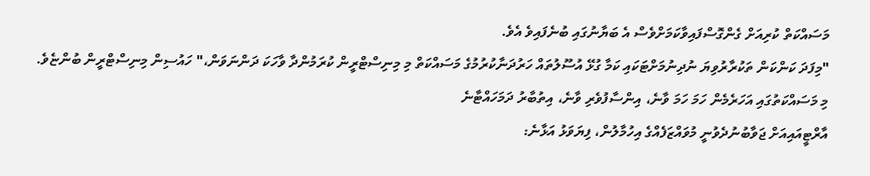މަސައްކަތް ކުރިއަށް ގެންގޮސްފައިވާކަމަށްވެސް އެ ބަޔާނުގައި ބުނެފައިވެ އެވެ.
"މިފަދަ ކަންކަން ތަކުރާރުވިޔަ ނުދިނުމަށްޓަކައި ކަމާ ގުޅޭ އުސޫލުތައް ހަރުދަނާކުރުމުގެ މަސައްކަތް މި މިނިސްޓްރީން ކުރަމުންދާ ވާހަކަ ދަންނަވަން،" ހައުސިން މިނިސްޓްރީން ބުންޏެވެ.
މި މަސައްކަތުގައި އަހަރެމެން ހަމަ ހަމަ ވާނެ، އިންސާފުވެރި ވާނެ، އިތުބާރު ދަމަހައްޓާނެ
އާރްޓީއައިއަށް ޖަވާބުނުދެވުނީ މުވައްޒަފެއްގެ އިހުމާލުން، ފިޔަވަޅު އަޅާނެ: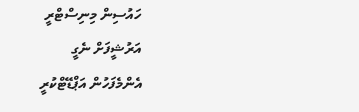ހައުސިން މިނިސްޓްރީ
އަރުޝީފަށް ނެގީ
އެންމެފަހުން އަޕްޑޭޓްކުރީ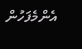އެންމެފަހުން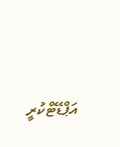އަޕްޑޭޓްކުރީ